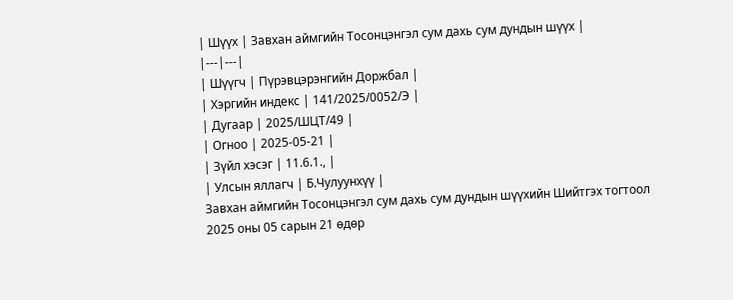| Шүүх | Завхан аймгийн Тосонцэнгэл сум дахь сум дундын шүүх |
|---|---|
| Шүүгч | Пүрэвцэрэнгийн Доржбал |
| Хэргийн индекс | 141/2025/0052/Э |
| Дугаар | 2025/ШЦТ/49 |
| Огноо | 2025-05-21 |
| Зүйл хэсэг | 11.6.1., |
| Улсын яллагч | Б.Чулуунхүү |
Завхан аймгийн Тосонцэнгэл сум дахь сум дундын шүүхийн Шийтгэх тогтоол
2025 оны 05 сарын 21 өдөр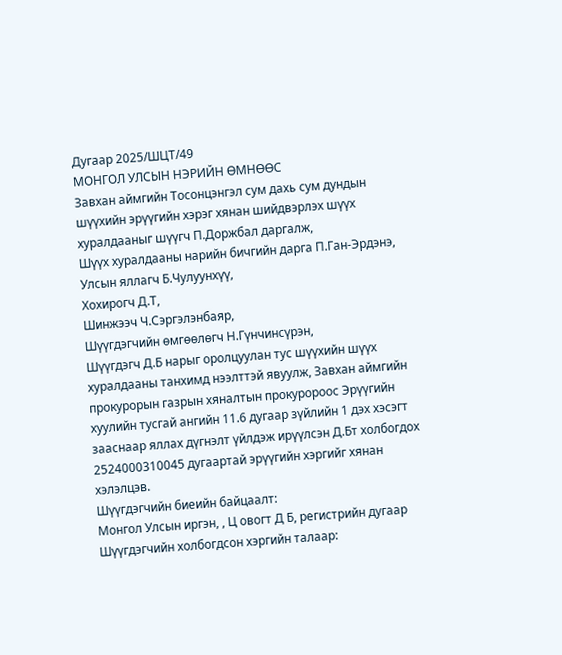Дугаар 2025/ШЦТ/49
МОНГОЛ УЛСЫН НЭРИЙН ӨМНӨӨС
Завхан аймгийн Тосонцэнгэл сум дахь сум дундын шүүхийн эрүүгийн хэрэг хянан шийдвэрлэх шүүх хуралдааныг шүүгч П.Доржбал даргалж,
Шүүх хуралдааны нарийн бичгийн дарга П.Ган-Эрдэнэ,
Улсын яллагч Б.Чулуунхүү,
Хохирогч Д.Т,
Шинжээч Ч.Сэргэлэнбаяр,
Шүүгдэгчийн өмгөөлөгч Н.Гүнчинсүрэн,
Шүүгдэгч Д.Б нарыг оролцуулан тус шүүхийн шүүх хуралдааны танхимд нээлттэй явуулж, Завхан аймгийн прокурорын газрын хяналтын прокуророос Эрүүгийн хуулийн тусгай ангийн 11.6 дугаар зүйлийн 1 дэх хэсэгт зааснаар яллах дүгнэлт үйлдэж ирүүлсэн Д.Бт холбогдох 2524000310045 дугаартай эрүүгийн хэргийг хянан хэлэлцэв.
Шүүгдэгчийн биеийн байцаалт:
Монгол Улсын иргэн, , Ц овогт Д Б, регистрийн дугаар
Шүүгдэгчийн холбогдсон хэргийн талаар: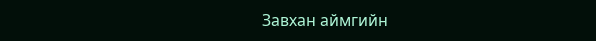Завхан аймгийн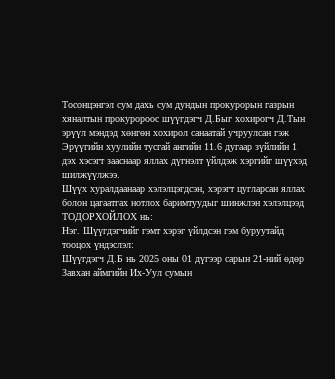Тосонцэнгэл сум дахь сум дундын прокурорын газрын хяналтын прокуророос шүүгдэгч Д.Быг хохирогч Д.Тын эрүүл мэндэд хөнгөн хохирол санаатай учруулсан гэж Эрүүгийн хуулийн тусгай ангийн 11.6 дугаар зүйлийн 1 дэх хэсэгт зааснаар яллах дүгнэлт үйлдэж хэргийг шүүхэд шилжүүлжээ.
Шүүх хуралдаанаар хэлэлцэгдсэн, хэрэгт цугларсан яллах болон цагаатгах нотлох баримтуудыг шинжлэн хэлэлцээд
ТОДОРХОЙЛОХ нь:
Нэг. Шүүгдэгчийг гэмт хэрэг үйлдсэн гэм буруутайд тооцох үндэслэл:
Шүүгдэгч Д.Б нь 2025 оны 01 дүгээр сарын 21-ний өдөр Завхан аймгийн Их-Уул сумын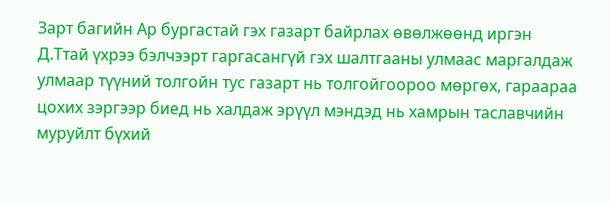Зарт багийн Ар бургастай гэх газарт байрлах өвөлжөөнд иргэн Д.Ттай үхрээ бэлчээрт гаргасангүй гэх шалтгааны улмаас маргалдаж улмаар түүний толгойн тус газарт нь толгойгоороо мөргөх, гараараа цохих зэргээр биед нь халдаж эрүүл мэндэд нь хамрын таславчийн муруйлт бүхий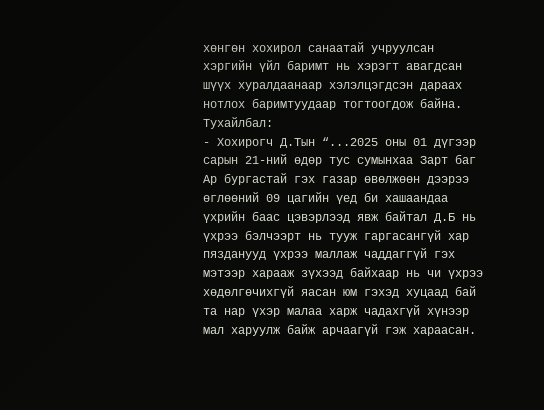хөнгөн хохирол санаатай учруулсан хэргийн үйл баримт нь хэрэгт авагдсан шүүх хуралдаанаар хэлэлцэгдсэн дараах нотлох баримтуудаар тогтоогдож байна. Тухайлбал:
- Хохирогч Д.Тын “...2025 оны 01 дүгээр сарын 21-ний өдөр тус сумынхаа Зарт баг Ар бургастай гэх газар өвөлжөөн дээрээ өглөөний 09 цагийн үед би хашаандаа үхрийн баас цэвэрлээд явж байтал Д.Б нь үхрээ бэлчээрт нь тууж гаргасангүй хар пязданууд үхрээ маллаж чаддаггүй гэх мэтээр харааж зүхээд байхаар нь чи үхрээ хөдөлгөчихгүй яасан юм гэхэд хуцаад бай та нар үхэр малаа харж чадахгүй хүнээр мал харуулж байж арчаагүй гэж хараасан.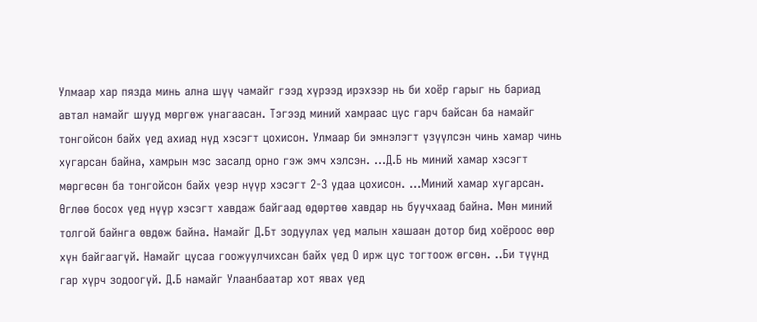Улмаар хар пязда минь ална шүү чамайг гээд хүрээд ирэхээр нь би хоёр гарыг нь бариад автал намайг шууд мөргөж унагаасан. Тэгээд миний хамраас цус гарч байсан ба намайг тонгойсон байх үед ахиад нүд хэсэгт цохисон. Улмаар би эмнэлэгт үзүүлсэн чинь хамар чинь хугарсан байна, хамрын мэс засалд орно гэж эмч хэлсэн. ...Д.Б нь миний хамар хэсэгт мөргөсөн ба тонгойсон байх үеэр нүүр хэсэгт 2-3 удаа цохисон. ...Миний хамар хугарсан. Өглөө босох үед нүүр хэсэгт хавдаж байгаад өдөртөө хавдар нь буучхаад байна. Мөн миний толгой байнга өвдөж байна. Намайг Д.Бт зодуулах үед малын хашаан дотор бид хоёроос өөр хүн байгаагүй. Намайг цусаа гоожуулчихсан байх үед О ирж цус тогтоож өгсөн. ..Би түүнд гар хүрч зодоогүй. Д.Б намайг Улаанбаатар хот явах үед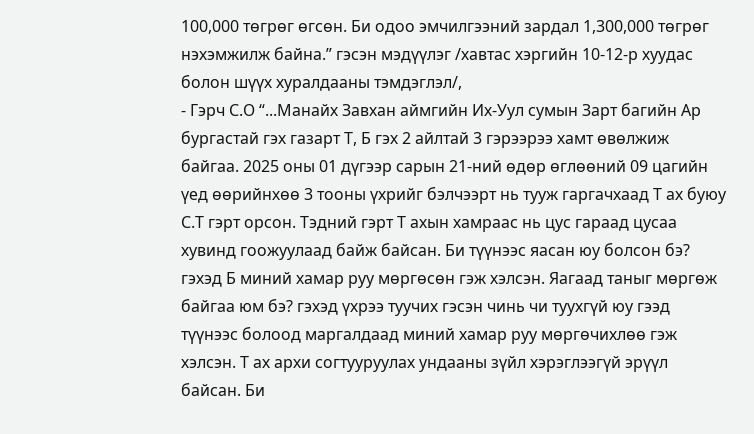100,000 төгрөг өгсөн. Би одоо эмчилгээний зардал 1,300,000 төгрөг нэхэмжилж байна.” гэсэн мэдүүлэг /хавтас хэргийн 10-12-р хуудас болон шүүх хуралдааны тэмдэглэл/,
- Гэрч С.О “...Манайх Завхан аймгийн Их-Уул сумын Зарт багийн Ар бургастай гэх газарт Т, Б гэх 2 айлтай 3 гэрээрээ хамт өвөлжиж байгаа. 2025 оны 01 дүгээр сарын 21-ний өдөр өглөөний 09 цагийн үед өөрийнхөө 3 тооны үхрийг бэлчээрт нь тууж гаргачхаад Т ах буюу С.Т гэрт орсон. Тэдний гэрт Т ахын хамраас нь цус гараад цусаа хувинд гоожуулаад байж байсан. Би түүнээс яасан юу болсон бэ? гэхэд Б миний хамар руу мөргөсөн гэж хэлсэн. Яагаад таныг мөргөж байгаа юм бэ? гэхэд үхрээ туучих гэсэн чинь чи туухгүй юу гээд түүнээс болоод маргалдаад миний хамар руу мөргөчихлөө гэж хэлсэн. Т ах архи согтууруулах ундааны зүйл хэрэглээгүй эрүүл байсан. Би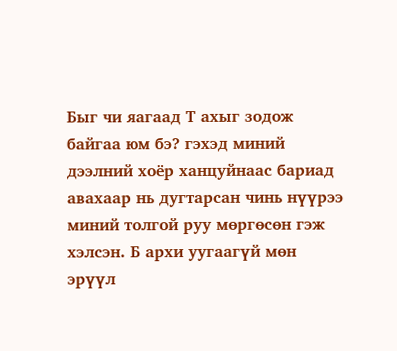Быг чи яагаад Т ахыг зодож байгаа юм бэ? гэхэд миний дээлний хоёр ханцуйнаас бариад авахаар нь дугтарсан чинь нүүрээ миний толгой руу мөргөсөн гэж хэлсэн. Б архи уугаагүй мөн эрүүл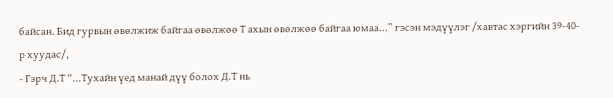байсан. Бид гурвын өвөлжиж байгаа өвөлжөө Т ахын өвөлжөө байгаа юмаа...” гэсэн мэдүүлэг /хавтас хэргийн 39-40-р хуудас/,
- Гэрч Д.Т “...Тухайн үед манай дүү болох Д.Т нь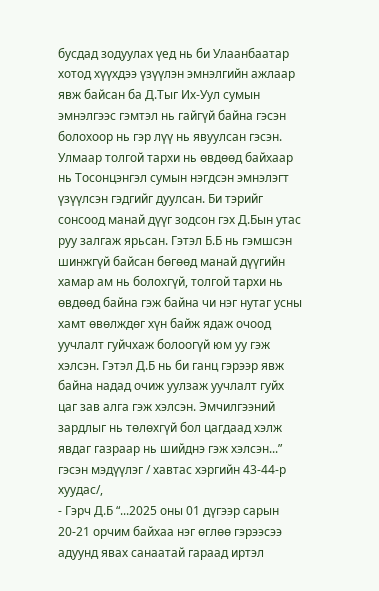бусдад зодуулах үед нь би Улаанбаатар хотод хүүхдээ үзүүлэн эмнэлгийн ажлаар явж байсан ба Д.Тыг Их-Уул сумын эмнэлгээс гэмтэл нь гайгүй байна гэсэн болохоор нь гэр лүү нь явуулсан гэсэн. Улмаар толгой тархи нь өвдөөд байхаар нь Тосонцэнгэл сумын нэгдсэн эмнэлэгт үзүүлсэн гэдгийг дуулсан. Би тэрийг сонсоод манай дүүг зодсон гэх Д.Бын утас руу залгаж ярьсан. Гэтэл Б.Б нь гэмшсэн шинжгүй байсан бөгөөд манай дүүгийн хамар ам нь болохгүй, толгой тархи нь өвдөөд байна гэж байна чи нэг нутаг усны хамт өвөлждөг хүн байж ядаж очоод уучлалт гуйчхаж болоогүй юм уу гэж хэлсэн. Гэтэл Д.Б нь би ганц гэрээр явж байна надад очиж уулзаж уучлалт гуйх цаг зав алга гэж хэлсэн. Эмчилгээний зардлыг нь төлөхгүй бол цагдаад хэлж явдаг газраар нь шийднэ гэж хэлсэн...” гэсэн мэдүүлэг / хавтас хэргийн 43-44-р хуудас/,
- Гэрч Д.Б “...2025 оны 01 дүгээр сарын 20-21 орчим байхаа нэг өглөө гэрээсээ адуунд явах санаатай гараад иртэл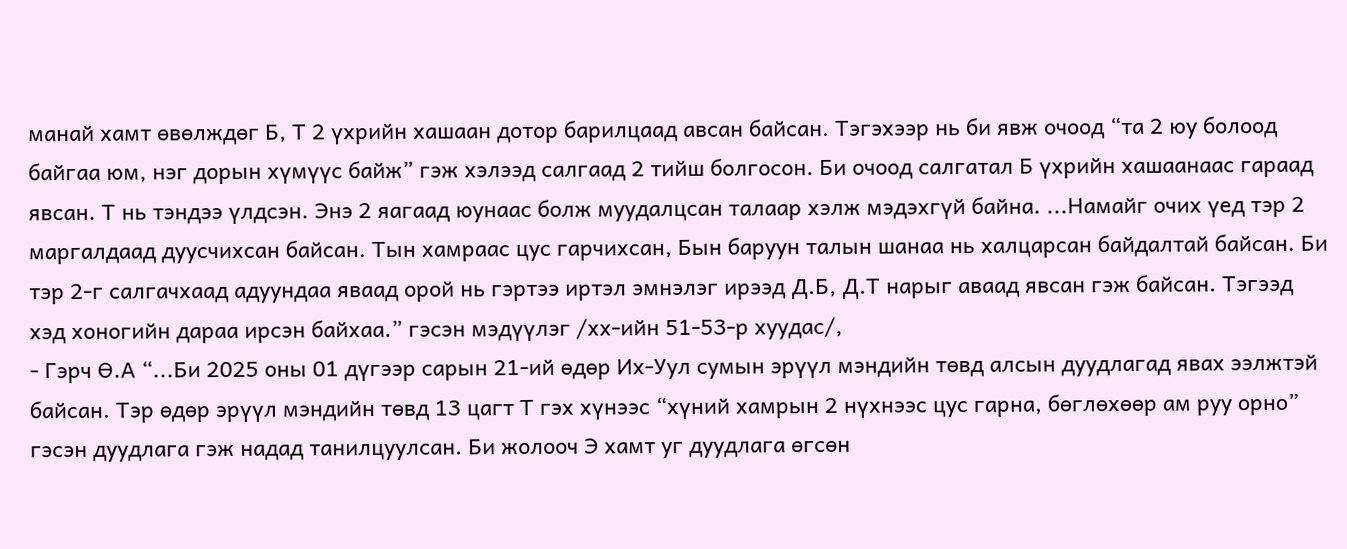манай хамт өвөлждөг Б, Т 2 үхрийн хашаан дотор барилцаад авсан байсан. Тэгэхээр нь би явж очоод “та 2 юу болоод байгаа юм, нэг дорын хүмүүс байж” гэж хэлээд салгаад 2 тийш болгосон. Би очоод салгатал Б үхрийн хашаанаас гараад явсан. Т нь тэндээ үлдсэн. Энэ 2 яагаад юунаас болж муудалцсан талаар хэлж мэдэхгүй байна. ...Намайг очих үед тэр 2 маргалдаад дуусчихсан байсан. Тын хамраас цус гарчихсан, Бын баруун талын шанаа нь халцарсан байдалтай байсан. Би тэр 2-г салгачхаад адуундаа яваад орой нь гэртээ иртэл эмнэлэг ирээд Д.Б, Д.Т нарыг аваад явсан гэж байсан. Тэгээд хэд хоногийн дараа ирсэн байхаа.” гэсэн мэдүүлэг /хх-ийн 51-53-р хуудас/,
- Гэрч Ө.А “...Би 2025 оны 01 дүгээр сарын 21-ий өдөр Их-Уул сумын эрүүл мэндийн төвд алсын дуудлагад явах ээлжтэй байсан. Тэр өдөр эрүүл мэндийн төвд 13 цагт Т гэх хүнээс “хүний хамрын 2 нүхнээс цус гарна, бөглөхөөр ам руу орно” гэсэн дуудлага гэж надад танилцуулсан. Би жолооч Э хамт уг дуудлага өгсөн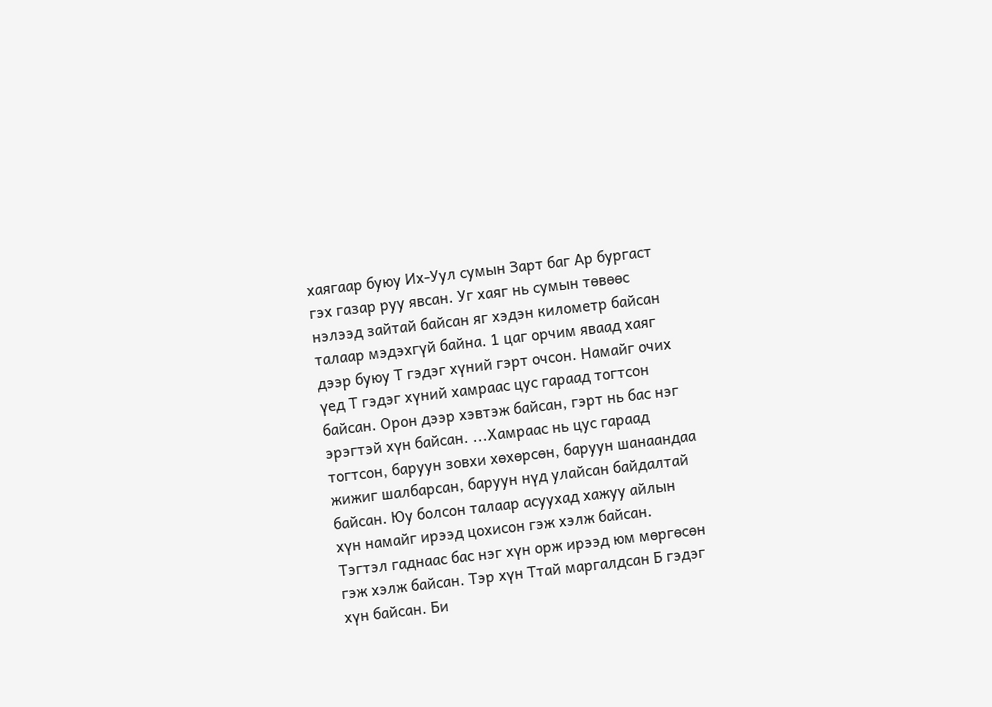хаягаар буюу Их-Уул сумын Зарт баг Ар бургаст гэх газар руу явсан. Уг хаяг нь сумын төвөөс нэлээд зайтай байсан яг хэдэн километр байсан талаар мэдэхгүй байна. 1 цаг орчим яваад хаяг дээр буюу Т гэдэг хүний гэрт очсон. Намайг очих үед Т гэдэг хүний хамраас цус гараад тогтсон байсан. Орон дээр хэвтэж байсан, гэрт нь бас нэг эрэгтэй хүн байсан. ...Хамраас нь цус гараад тогтсон, баруун зовхи хөхөрсөн, баруун шанаандаа жижиг шалбарсан, баруун нүд улайсан байдалтай байсан. Юу болсон талаар асуухад хажуу айлын хүн намайг ирээд цохисон гэж хэлж байсан. Тэгтэл гаднаас бас нэг хүн орж ирээд юм мөргөсөн гэж хэлж байсан. Тэр хүн Ттай маргалдсан Б гэдэг хүн байсан. Би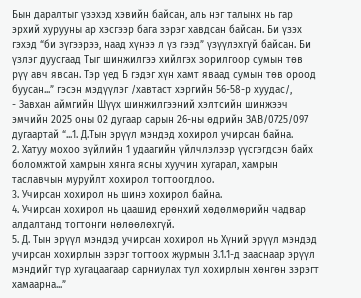Бын даралтыг үзэхэд хэвийн байсан, аль нэг талынх нь гар эрхий хурууны ар хэсгээр бага зэрэг хавдсан байсан. Би үзэх гэхэд “би зүгээрээ, наад хүнээ л үз гээд” үзүүлэхгүй байсан. Би үзлэг дуусгаад Тыг шинжилгээ хийлгэх зорилгоор сумын төв рүү авч явсан. Тэр үед Б гэдэг хүн хамт яваад сумын төв ороод буусан...” гэсэн мэдүүлэг /хавтаст хэргийн 56-58-р хуудас/,
- Завхан аймгийн Шүүх шинжилгээний хэлтсийн шинжээч эмчийн 2025 оны 02 дугаар сарын 26-ны өдрийн ЗАВ/0725/097 дугаартай “...1. Д.Тын эрүүл мэндэд хохирол учирсан байна.
2. Хатуу мохоо зүйлийн 1 удаагийн үйлчлэлээр үүсгэгдсэн байх боломжтой хамрын хянга ясны хуучин хугарал, хамрын таславчын муруйлт хохирол тогтоогдлоо.
3. Учирсан хохирол нь шинэ хохирол байна.
4. Учирсан хохирол нь цаашид ерөнхий хөдөлмөрийн чадвар алдалтанд тогтонги нөлөөлөхгүй.
5. Д. Тын эрүүл мэндэд учирсан хохирол нь Хүний эрүүл мэндэд учирсан хохирлын зэрэг тогтоох журмын 3.1.1-д зааснаар эрүүл мэндийг түр хугацаагаар сарниулах тул хохирлын хөнгөн зэрэгт хамаарна...”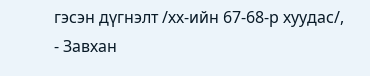гэсэн дүгнэлт /хх-ийн 67-68-р хуудас/,
- Завхан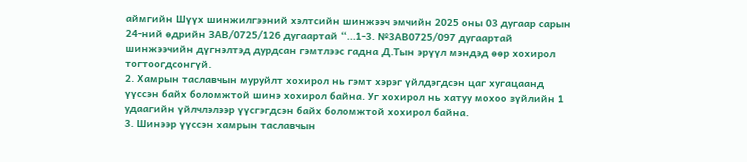аймгийн Шүүх шинжилгээний хэлтсийн шинжээч эмчийн 2025 оны 03 дугаар сарын 24-ний өдрийн ЗАВ/0725/126 дугаартай “...1-3. №3АВ0725/097 дугаартай шинжээчийн дүгнэлтэд дурдсан гэмтлээс гадна Д.Тын эрүүл мэндэд өөр хохирол тогтоогдсонгүй.
2. Хамрын таславчын муруйлт хохирол нь гэмт хэрэг үйлдэгдсэн цаг хугацаанд үүссэн байх боломжтой шинэ хохирол байна. Уг хохирол нь хатуу мохоо зүйлийн 1 удаагийн үйлчлэлээр үүсгэгдсэн байх боломжтой хохирол байна.
3. Шинээр үүссэн хамрын таславчын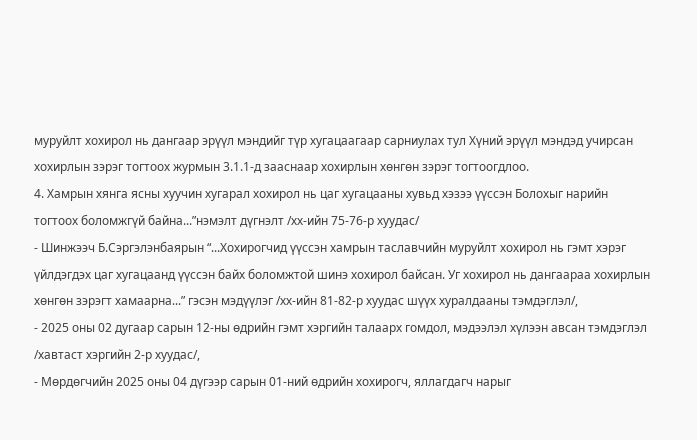муруйлт хохирол нь дангаар эрүүл мэндийг түр хугацаагаар сарниулах тул Хүний эрүүл мэндэд учирсан хохирлын зэрэг тогтоох журмын 3.1.1-д зааснаар хохирлын хөнгөн зэрэг тогтоогдлоо.
4. Хамрын хянга ясны хуучин хугарал хохирол нь цаг хугацааны хувьд хэзээ үүссэн Болохыг нарийн тогтоох боломжгүй байна...”нэмэлт дүгнэлт /хх-ийн 75-76-р хуудас/
- Шинжээч Б.Сэргэлэнбаярын “...Хохирогчид үүссэн хамрын таславчийн муруйлт хохирол нь гэмт хэрэг үйлдэгдэх цаг хугацаанд үүссэн байх боломжтой шинэ хохирол байсан. Уг хохирол нь дангаараа хохирлын хөнгөн зэрэгт хамаарна...” гэсэн мэдүүлэг /хх-ийн 81-82-р хуудас шүүх хуралдааны тэмдэглэл/,
- 2025 оны 02 дугаар сарын 12-ны өдрийн гэмт хэргийн талаарх гомдол, мэдээлэл хүлээн авсан тэмдэглэл /хавтаст хэргийн 2-р хуудас/,
- Мөрдөгчийн 2025 оны 04 дүгээр сарын 01-ний өдрийн хохирогч, яллагдагч нарыг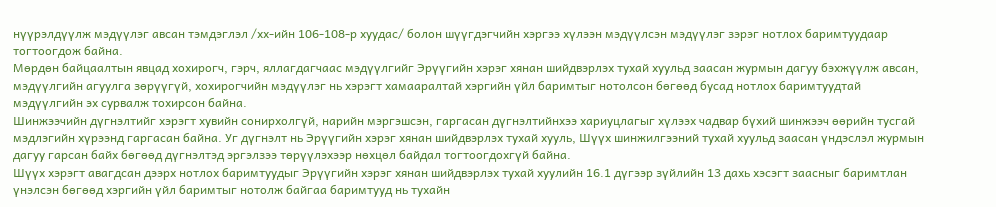нүүрэлдүүлж мэдүүлэг авсан тэмдэглэл /хх-ийн 106-108-р хуудас/ болон шүүгдэгчийн хэргээ хүлээн мэдүүлсэн мэдүүлэг зэрэг нотлох баримтуудаар тогтоогдож байна.
Мөрдөн байцаалтын явцад хохирогч, гэрч, яллагдагчаас мэдүүлгийг Эрүүгийн хэрэг хянан шийдвэрлэх тухай хуульд заасан журмын дагуу бэхжүүлж авсан, мэдүүлгийн агуулга зөрүүгүй, хохирогчийн мэдүүлэг нь хэрэгт хамааралтай хэргийн үйл баримтыг нотолсон бөгөөд бусад нотлох баримтуудтай мэдүүлгийн эх сурвалж тохирсон байна.
Шинжээчийн дүгнэлтийг хэрэгт хувийн сонирхолгүй, нарийн мэргэшсэн, гаргасан дүгнэлтийнхээ хариуцлагыг хүлээх чадвар бүхий шинжээч өөрийн тусгай мэдлэгийн хүрээнд гаргасан байна. Уг дүгнэлт нь Эрүүгийн хэрэг хянан шийдвэрлэх тухай хууль, Шүүх шинжилгээний тухай хуульд заасан үндэслэл журмын дагуу гарсан байх бөгөөд дүгнэлтэд эргэлзээ төрүүлэхээр нөхцөл байдал тогтоогдохгүй байна.
Шүүх хэрэгт авагдсан дээрх нотлох баримтуудыг Эрүүгийн хэрэг хянан шийдвэрлэх тухай хуулийн 16.1 дүгээр зүйлийн 13 дахь хэсэгт заасныг баримтлан үнэлсэн бөгөөд хэргийн үйл баримтыг нотолж байгаа баримтууд нь тухайн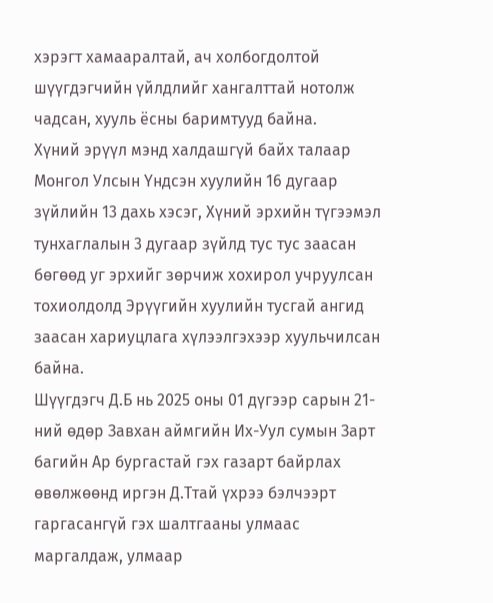хэрэгт хамааралтай, ач холбогдолтой шүүгдэгчийн үйлдлийг хангалттай нотолж чадсан, хууль ёсны баримтууд байна.
Хүний эрүүл мэнд халдашгүй байх талаар Монгол Улсын Үндсэн хуулийн 16 дугаар зүйлийн 13 дахь хэсэг, Хүний эрхийн түгээмэл тунхаглалын 3 дугаар зүйлд тус тус заасан бөгөөд уг эрхийг зөрчиж хохирол учруулсан тохиолдолд Эрүүгийн хуулийн тусгай ангид заасан хариуцлага хүлээлгэхээр хуульчилсан байна.
Шүүгдэгч Д.Б нь 2025 оны 01 дүгээр сарын 21-ний өдөр Завхан аймгийн Их-Уул сумын Зарт багийн Ар бургастай гэх газарт байрлах өвөлжөөнд иргэн Д.Ттай үхрээ бэлчээрт гаргасангүй гэх шалтгааны улмаас маргалдаж, улмаар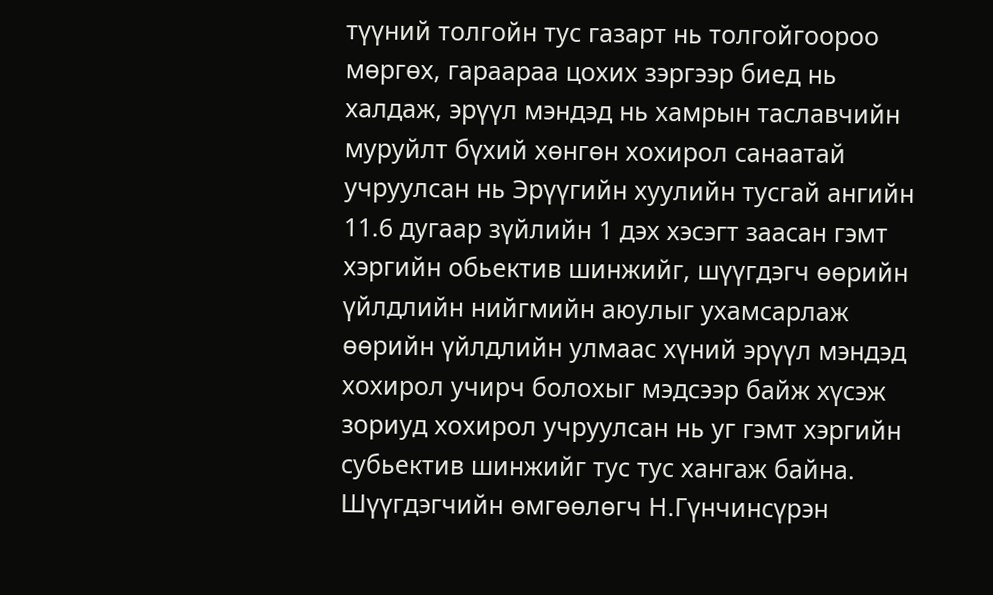түүний толгойн тус газарт нь толгойгоороо мөргөх, гараараа цохих зэргээр биед нь халдаж, эрүүл мэндэд нь хамрын таславчийн муруйлт бүхий хөнгөн хохирол санаатай учруулсан нь Эрүүгийн хуулийн тусгай ангийн 11.6 дугаар зүйлийн 1 дэх хэсэгт заасан гэмт хэргийн обьектив шинжийг, шүүгдэгч өөрийн үйлдлийн нийгмийн аюулыг ухамсарлаж өөрийн үйлдлийн улмаас хүний эрүүл мэндэд хохирол учирч болохыг мэдсээр байж хүсэж зориуд хохирол учруулсан нь уг гэмт хэргийн субьектив шинжийг тус тус хангаж байна.
Шүүгдэгчийн өмгөөлөгч Н.Гүнчинсүрэн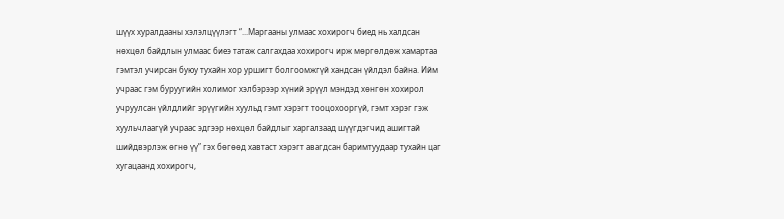шүүх хуралдааны хэлэлцүүлэгт “...Маргааны улмаас хохирогч биед нь халдсан нөхцөл байдлын улмаас биеэ татаж салгахдаа хохирогч ирж мөргөлдөж хамартаа гэмтэл учирсан буюу тухайн хор уршигт болгоомжгүй хандсан үйлдэл байна. Ийм учраас гэм буруугийн холимог хэлбэрээр хүний эрүүл мэндэд хөнгөн хохирол учруулсан үйлдлийг эрүүгийн хуульд гэмт хэрэгт тооцохооргүй, гэмт хэрэг гэж хуульчлаагүй учраас эдгээр нөхцөл байдлыг харгалзаад шүүгдэгчид ашигтай шийдвэрлэж өгнө үү” гэх бөгөөд хавтаст хэрэгт авагдсан баримтуудаар тухайн цаг хугацаанд хохирогч,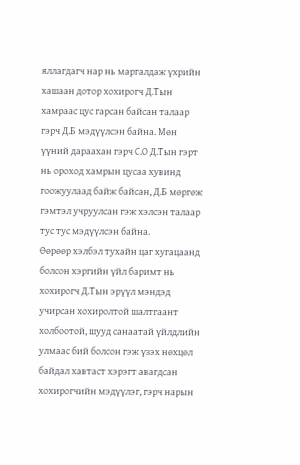яллагдагч нар нь маргалдаж үхрийн хашаан дотор хохирогч Д.Тын хамраас цус гарсан байсан талаар гэрч Д.Б мэдүүлсэн байна. Мөн үүний дараахан гэрч С.О Д.Тын гэрт нь ороход хамрын цусаа хувинд гоожуулаад байж байсан, Д.Б мөргөж гэмтэл учруулсан гэж хэлсэн талаар тус тус мэдүүлсэн байна.
Өөрөөр хэлбэл тухайн цаг хугацаанд болсон хэргийн үйл баримт нь хохирогч Д.Тын эрүүл мэндэд учирсан хохиролтой шалтгаант холбоотой, шууд санаатай үйлдлийн улмаас бий болсон гэж үзэх нөхцөл байдал хавтаст хэрэгт авагдсан хохирогчийн мэдүүлэг, гэрч нарын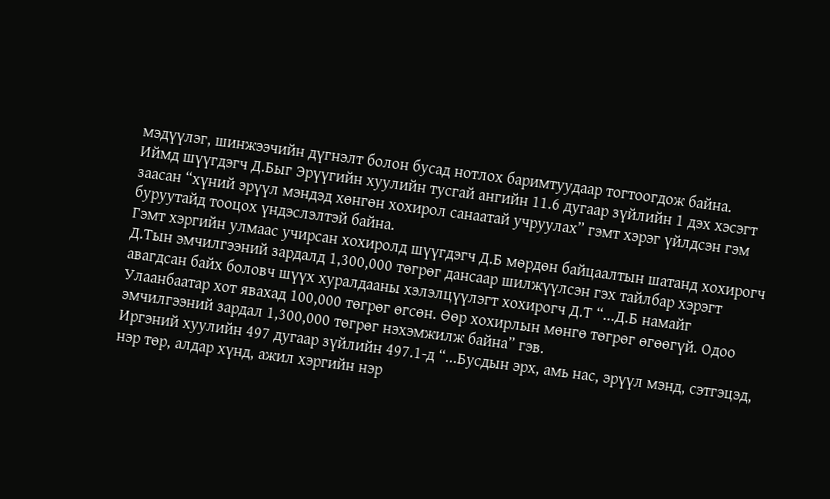мэдүүлэг, шинжээчийн дүгнэлт болон бусад нотлох баримтуудаар тогтоогдож байна.
Иймд шүүгдэгч Д.Быг Эрүүгийн хуулийн тусгай ангийн 11.6 дугаар зүйлийн 1 дэх хэсэгт заасан “хүний эрүүл мэндэд хөнгөн хохирол санаатай учруулах” гэмт хэрэг үйлдсэн гэм буруутайд тооцох үндэслэлтэй байна.
Гэмт хэргийн улмаас учирсан хохиролд шүүгдэгч Д.Б мөрдөн байцаалтын шатанд хохирогч Д.Тын эмчилгээний зардалд 1,300,000 төгрөг дансаар шилжүүлсэн гэх тайлбар хэрэгт авагдсан байх боловч шүүх хуралдааны хэлэлцүүлэгт хохирогч Д.Т “...Д.Б намайг Улаанбаатар хот явахад 100,000 төгрөг өгсөн. Өөр хохирлын мөнгө төгрөг өгөөгүй. Одоо эмчилгээний зардал 1,300,000 төгрөг нэхэмжилж байна” гэв.
Иргэний хуулийн 497 дугаар зүйлийн 497.1-д “...Бусдын эрх, амь нас, эрүүл мэнд, сэтгэцэд, нэр төр, алдар хүнд, ажил хэргийн нэр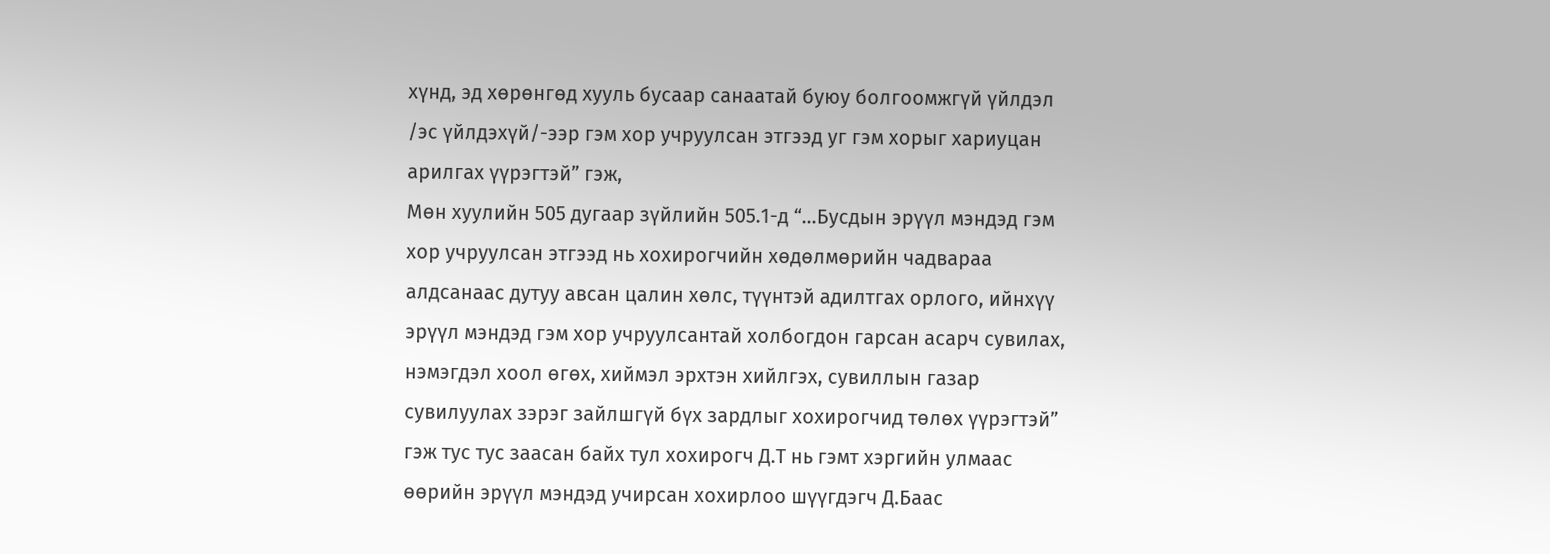хүнд, эд хөрөнгөд хууль бусаар санаатай буюу болгоомжгүй үйлдэл /эс үйлдэхүй/-ээр гэм хор учруулсан этгээд уг гэм хорыг хариуцан арилгах үүрэгтэй” гэж,
Мөн хуулийн 505 дугаар зүйлийн 505.1-д “…Бусдын эрүүл мэндэд гэм хор учруулсан этгээд нь хохирогчийн хөдөлмөрийн чадвараа алдсанаас дутуу авсан цалин хөлс, түүнтэй адилтгах орлого, ийнхүү эрүүл мэндэд гэм хор учруулсантай холбогдон гарсан асарч сувилах, нэмэгдэл хоол өгөх, хиймэл эрхтэн хийлгэх, сувиллын газар сувилуулах зэрэг зайлшгүй бүх зардлыг хохирогчид төлөх үүрэгтэй” гэж тус тус заасан байх тул хохирогч Д.Т нь гэмт хэргийн улмаас өөрийн эрүүл мэндэд учирсан хохирлоо шүүгдэгч Д.Баас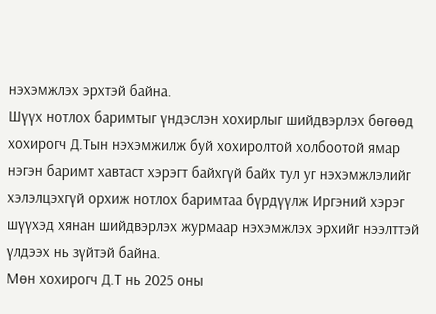нэхэмжлэх эрхтэй байна.
Шүүх нотлох баримтыг үндэслэн хохирлыг шийдвэрлэх бөгөөд хохирогч Д.Тын нэхэмжилж буй хохиролтой холбоотой ямар нэгэн баримт хавтаст хэрэгт байхгүй байх тул уг нэхэмжлэлийг хэлэлцэхгүй орхиж нотлох баримтаа бүрдүүлж Иргэний хэрэг шүүхэд хянан шийдвэрлэх журмаар нэхэмжлэх эрхийг нээлттэй үлдээх нь зүйтэй байна.
Мөн хохирогч Д.Т нь 2025 оны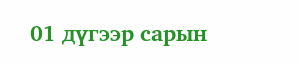01 дүгээр сарын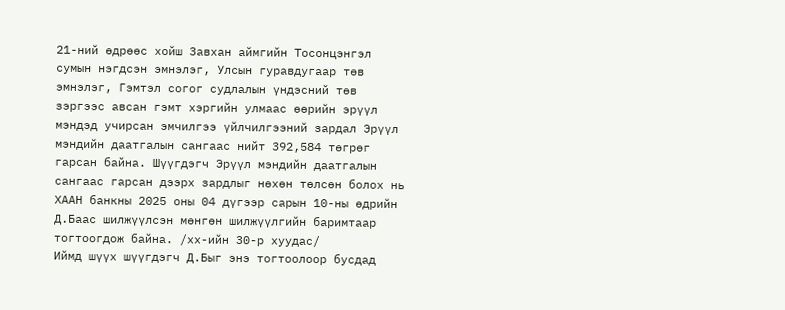21-ний өдрөөс хойш Завхан аймгийн Тосонцэнгэл сумын нэгдсэн эмнэлэг, Улсын гуравдугаар төв эмнэлэг, Гэмтэл согог судлалын үндэсний төв зэргээс авсан гэмт хэргийн улмаас өөрийн эрүүл мэндэд учирсан эмчилгээ үйлчилгээний зардал Эрүүл мэндийн даатгалын сангаас нийт 392,584 төгрөг гарсан байна. Шүүгдэгч Эрүүл мэндийн даатгалын сангаас гарсан дээрх зардлыг нөхөн төлсөн болох нь ХААН банкны 2025 оны 04 дүгээр сарын 10-ны өдрийн Д.Баас шилжүүлсэн мөнгөн шилжүүлгийн баримтаар тогтоогдож байна. /хх-ийн 30-р хуудас/
Иймд шүүх шүүгдэгч Д.Быг энэ тогтоолоор бусдад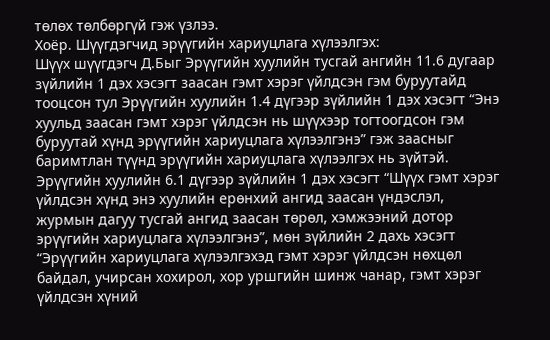төлөх төлбөргүй гэж үзлээ.
Хоёр. Шүүгдэгчид эрүүгийн хариуцлага хүлээлгэх:
Шүүх шүүгдэгч Д.Быг Эрүүгийн хуулийн тусгай ангийн 11.6 дугаар зүйлийн 1 дэх хэсэгт заасан гэмт хэрэг үйлдсэн гэм буруутайд тооцсон тул Эрүүгийн хуулийн 1.4 дүгээр зүйлийн 1 дэх хэсэгт “Энэ хуульд заасан гэмт хэрэг үйлдсэн нь шүүхээр тогтоогдсон гэм буруутай хүнд эрүүгийн хариуцлага хүлээлгэнэ” гэж заасныг баримтлан түүнд эрүүгийн хариуцлага хүлээлгэх нь зүйтэй.
Эрүүгийн хуулийн 6.1 дүгээр зүйлийн 1 дэх хэсэгт “Шүүх гэмт хэрэг үйлдсэн хүнд энэ хуулийн ерөнхий ангид заасан үндэслэл, журмын дагуу тусгай ангид заасан төрөл, хэмжээний дотор эрүүгийн хариуцлага хүлээлгэнэ”, мөн зүйлийн 2 дахь хэсэгт “Эрүүгийн хариуцлага хүлээлгэхэд гэмт хэрэг үйлдсэн нөхцөл байдал, учирсан хохирол, хор уршгийн шинж чанар, гэмт хэрэг үйлдсэн хүний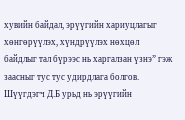хувийн байдал, эрүүгийн хариуцлагыг хөнгөрүүлэх, хүндрүүлэх нөхцөл байдлыг тал бүрээс нь харгалзан үзнэ” гэж заасныг тус тус удирдлага болгов.
Шүүгдэгч Д.Б урьд нь эрүүгийн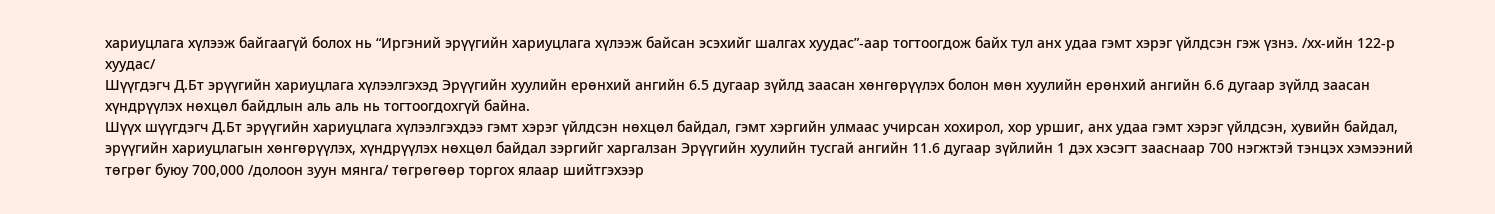хариуцлага хүлээж байгаагүй болох нь “Иргэний эрүүгийн хариуцлага хүлээж байсан эсэхийг шалгах хуудас”-аар тогтоогдож байх тул анх удаа гэмт хэрэг үйлдсэн гэж үзнэ. /хх-ийн 122-р хуудас/
Шүүгдэгч Д.Бт эрүүгийн хариуцлага хүлээлгэхэд Эрүүгийн хуулийн ерөнхий ангийн 6.5 дугаар зүйлд заасан хөнгөрүүлэх болон мөн хуулийн ерөнхий ангийн 6.6 дугаар зүйлд заасан хүндрүүлэх нөхцөл байдлын аль аль нь тогтоогдохгүй байна.
Шүүх шүүгдэгч Д.Бт эрүүгийн хариуцлага хүлээлгэхдээ гэмт хэрэг үйлдсэн нөхцөл байдал, гэмт хэргийн улмаас учирсан хохирол, хор уршиг, анх удаа гэмт хэрэг үйлдсэн, хувийн байдал, эрүүгийн хариуцлагын хөнгөрүүлэх, хүндрүүлэх нөхцөл байдал зэргийг харгалзан Эрүүгийн хуулийн тусгай ангийн 11.6 дугаар зүйлийн 1 дэх хэсэгт зааснаар 700 нэгжтэй тэнцэх хэмээний төгрөг буюу 700,000 /долоон зуун мянга/ төгрөгөөр торгох ялаар шийтгэхээр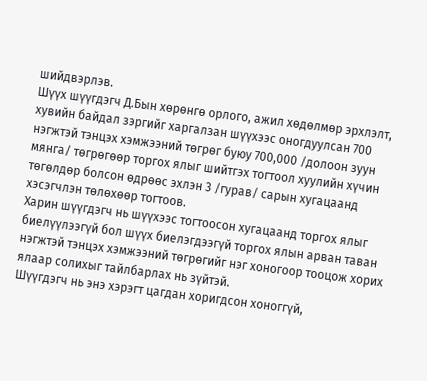шийдвэрлэв.
Шүүх шүүгдэгч Д.Бын хөрөнгө орлого, ажил хөдөлмөр эрхлэлт, хувийн байдал зэргийг харгалзан шүүхээс оногдуулсан 700 нэгжтэй тэнцэх хэмжээний төгрөг буюу 700,000 /долоон зуун мянга/ төгрөгөөр торгох ялыг шийтгэх тогтоол хуулийн хүчин төгөлдөр болсон өдрөөс эхлэн 3 /гурав/ сарын хугацаанд хэсэгчлэн төлөхөөр тогтоов.
Харин шүүгдэгч нь шүүхээс тогтоосон хугацаанд торгох ялыг биелүүлээгүй бол шүүх биелэгдээгүй торгох ялын арван таван нэгжтэй тэнцэх хэмжээний төгрөгийг нэг хоногоор тооцож хорих ялаар солихыг тайлбарлах нь зүйтэй.
Шүүгдэгч нь энэ хэрэгт цагдан хоригдсон хоноггүй,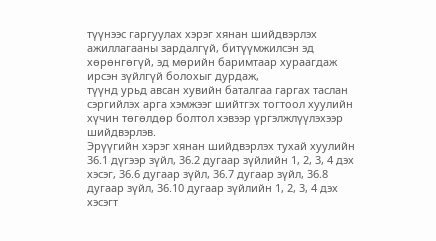түүнээс гаргуулах хэрэг хянан шийдвэрлэх ажиллагааны зардалгүй, битүүмжилсэн эд хөрөнгөгүй, эд мөрийн баримтаар хураагдаж ирсэн зүйлгүй болохыг дурдаж,
түүнд урьд авсан хувийн баталгаа гаргах таслан сэргийлэх арга хэмжээг шийтгэх тогтоол хуулийн хүчин төгөлдөр болтол хэвээр үргэлжлүүлэхээр шийдвэрлэв.
Эрүүгийн хэрэг хянан шийдвэрлэх тухай хуулийн 36.1 дүгээр зүйл, 36.2 дугаар зүйлийн 1, 2, 3, 4 дэх хэсэг, 36.6 дугаар зүйл, 36.7 дугаар зүйл, 36.8 дугаар зүйл, 36.10 дугаар зүйлийн 1, 2, 3, 4 дэх хэсэгт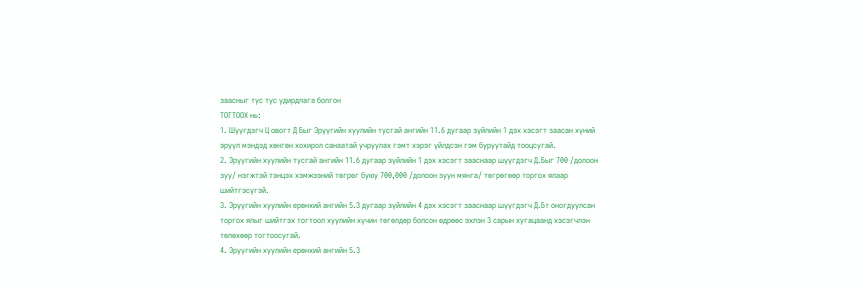заасныг тус тус удирдлага болгон
ТОГТООХ нь:
1. Шүүгдэгч Ц овогт Д Быг Эрүүгийн хуулийн тусгай ангийн 11.6 дугаар зүйлийн 1 дэх хэсэгт заасан хүний эрүүл мэндэд хөнгөн хохирол санаатай учруулах гэмт хэрэг үйлдсэн гэм буруутайд тооцсугай.
2. Эрүүгийн хуулийн тусгай ангийн 11.6 дугаар зүйлийн 1 дэх хэсэгт зааснаар шүүгдэгч Д.Быг 700 /долоон зуу/ нэгжтэй тэнцэх хэмжээний төгрөг буюу 700,000 /долоон зуун мянга/ төгрөгөөр торгох ялаар шийтгэсүгэй.
3. Эрүүгийн хуулийн ерөнхий ангийн 5.3 дугаар зүйлийн 4 дэх хэсэгт зааснаар шүүгдэгч Д.Бт оногдуулсан торгох ялыг шийтгэх тогтоол хуулийн хүчин төгөлдөр болсон өдрөөс эхлэн 3 сарын хугацаанд хэсэгчлэн төлөхөөр тогтоосугай.
4. Эрүүгийн хуулийн ерөнхий ангийн 5.3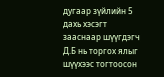дугаар зүйлийн 5 дахь хэсэгт зааснаар шүүгдэгч Д.Б нь торгох ялыг шүүхээс тогтоосон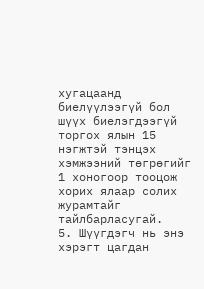хугацаанд биелүүлээгүй бол шүүх биелэгдээгүй торгох ялын 15 нэгжтэй тэнцэх хэмжээний төгрөгийг 1 хоногоор тооцож хорих ялаар солих журамтайг тайлбарласугай.
5. Шүүгдэгч нь энэ хэрэгт цагдан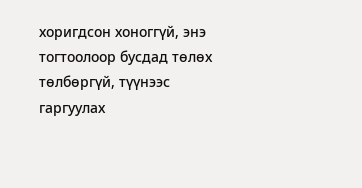хоригдсон хоноггүй, энэ тогтоолоор бусдад төлөх төлбөргүй, түүнээс гаргуулах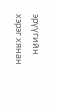эрүүгийн хэрэг хянан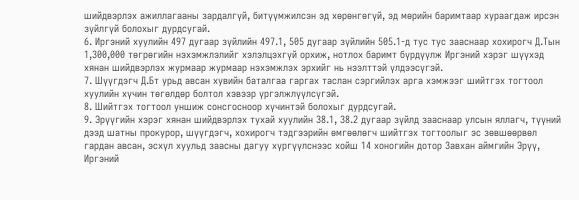шийдвэрлэх ажиллагааны зардалгүй, битүүмжилсэн эд хөрөнгөгүй, эд мөрийн баримтаар хураагдаж ирсэн зүйлгүй болохыг дурдсугай.
6. Иргэний хуулийн 497 дугаар зүйлийн 497.1, 505 дугаар зүйлийн 505.1-д тус тус зааснаар хохирогч Д.Тын 1,300,000 төгрөгийн нэхэмжлэлийг хэлэлцэхгүй орхиж, нотлох баримт бүрдүүлж Иргэний хэрэг шүүхэд хянан шийдвэрлэх журмаар журмаар нэхэмжлэх эрхийг нь нээлттэй үлдээсүгэй.
7. Шүүгдэгч Д.Бт урьд авсан хувийн баталгаа гаргах таслан сэргийлэх арга хэмжээг шийтгэх тогтоол хуулийн хүчин төгөлдөр болтол хэвээр үргэлжлүүлсүгэй.
8. Шийтгэх тогтоол уншиж сонсгосноор хүчинтэй болохыг дурдсугай.
9. Эрүүгийн хэрэг хянан шийдвэрлэх тухай хуулийн 38.1, 38.2 дугаар зүйлд зааснаар улсын яллагч, түүний дээд шатны прокурор, шүүгдэгч, хохирогч тэдгээрийн өмгөөлөгч шийтгэх тогтоолыг эс зөвшөөрвөл гардан авсан, эсхүл хуульд заасны дагуу хүргүүлснээс хойш 14 хоногийн дотор Завхан аймгийн Эрүү, Иргэний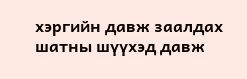хэргийн давж заалдах шатны шүүхэд давж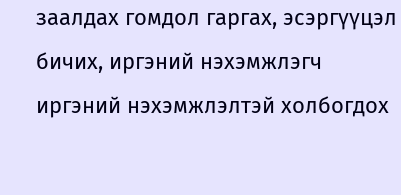заалдах гомдол гаргах, эсэргүүцэл бичих, иргэний нэхэмжлэгч иргэний нэхэмжлэлтэй холбогдох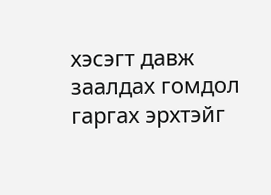хэсэгт давж заалдах гомдол гаргах эрхтэйг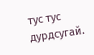тус тус дурдсугай.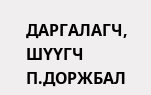ДАРГАЛАГЧ, ШҮҮГЧ П.ДОРЖБАЛ